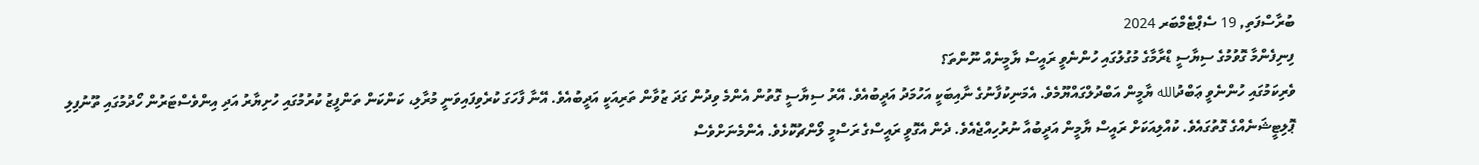ބުރާސްފަތި, 19 ސެޕްޓެމްބަރ 2024
ފިނިފެންމާ ގޮވުމުގެ ސިޔާސީ ޑްރާމާގެ މުގުލުގައި ހުންނެވީ ރައީސް ޔާމީނެއް ނޫންތަ؟
ވެރިކަމުގައި ހުންނެވީ ޢަބްދުالله ޔާމީން އަބްދުލްގައްޔޫމެވެ. އެމަނިކުފާނުގެ ނާއިބަކީ އަހުމަދު އަދީބުއެވެ. އޭރު ސިޔާސީ ގޮތުން އެންމެ ވިދުން ގަދަ ޒުވާން ތަރިއަކީ އަދީބުއެވެ. އޭނާ ފާހަގަ ކުރެވިފައިވަނީ މުރާލި، ކަންކަން ތަންފީޒު ކުރުމުގައި ހުށިޔާރު އަދި އިންވެސްޓަރުން ހޯދުމުގައި ތޫނުފިލި ޕޮލިޓީޝަނެއްގެ ގޮތުގައެވެ. ކުއްލިއަކަށް ރައީސް ޔާމީން އަދީބުއާ ނުރުހިއްޖެއެވެ. ދެން އެގޮވީ ރައީސްގެ ރަސްމީ ލޯންޗުކޮޅެވެ. އެންމެނަށްވެސް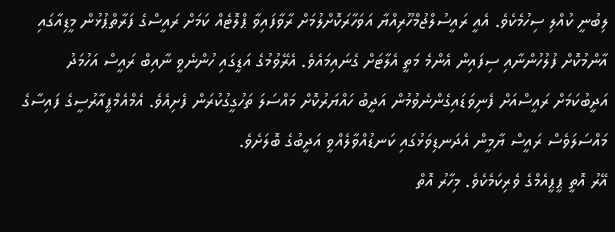ލިބުނީ ކުއްލި ސިހުމެކެވެ. އެއީ ރައީސުލްޖުމްހޫރިއްޔާ އަވަހާރަކޮށްލުމަށް ރާވާފައިވާ ޕްލޮޓެއް ކަމަށް ރައީސްގެ ފަރާތްޕުޅުން މީޑިއާގައި އާންމުކޮށް ފުލުހުންނާއި ސިފައިން އެންމެ މަތީ އެލާޓަށް ގެނައިމައެވެ. އެރޭވުމުގެ އަޑީގައި ހުންނެވީ ނާއިބް ރައީސް އަހުމަދު އަދީބުކަމަށް ރައީސްއަށް ފެނިވަޑައިގެންނެވުމުން އަދީބު ހައްޔަރުކޮށް މައްސަލަ ތަހުގީގުކުރަން ފެށިއެވެ. އެމްއެމްޕީއާރުސީގެ ފައިސާގެ މައްސަލަވެސް ރައީސް ޔާމީން އެދަނޑިވަޅުގައި ކަނޑުއްވާލެއްވީ އަދީބުގެ ބޮލަށެވެ.
އޭރު އޮތީ ޕީޕީއެމްގެ ވެރިކަމެކެވެ. މިހާރު އޮތް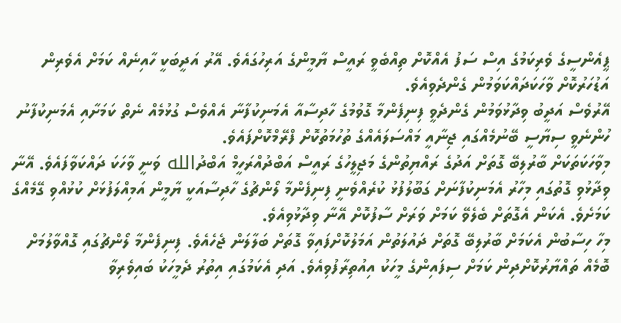ޕީއެންސީގެ ވެރިކަމުގެ އިސް ސަފު އެއްކޮށް ތިއްބެވީ ރައީސް ޔާމީންގެ އަރިހުގައެވެ. އޭރު އަދީބަކީ ހާއިނެއް ކަމަށް އެވެރިން އަޑުހަރުކޮށް ވާހަކަދައްކަވަމުން ގެންދެވިއެވެ.
އޭރުވެސް އަދީބު ވިދާޅުވަމުން ގެންދެވީ ފިނިފެންމާ ގޮވުމުގެ ހާދިސާއާ އެމަނިކުފާނާ އެއްވެސް ގުޅުމެއް ނެތް ކަމަށާއި އެމަނިކުފާނު ހުންނެވީ ސިޔާސީ ބޭނުމެއްގައި ޖިނާއީ މައްސަލައެއްގެ ތުހުމަތުކޮށް ފްރޭމްކޮށްފައެވެ.
މިވާހަކަތަކަށް ބާރުލިބޭ ގޮތަށް އަދުގެ ރައްޔިތުންގެ މަޖިލީހުގެ ރައީސް އަބްދުއްރަހީމް އަބްދުالله ވަނީ ވާހަކަ ދައްކަވާފައެވެ. އޭނާ ވިދާޅުވި ގޮތުގައި މިހާރު އެމަނިކުފާނަށް ގަބޫލުފުޅު ކުރެއްވެނީ ފިނިފެންމާ ލޯންޗުގެ ހާދިސާއަކީ ޔާމީން އަމިއްލަފުޅަށް ކުޅުއްވި ގޭމެއްގެ ކަމަށެވެ. އެކަން އެގޮތަށް ބެލެވޭ ކަމަށް ވަރަށް ސާފުކޮށް އޭނާ ވިދާޅުވިއެވެ.
މިހާ ހިސާބުން އެކަމަށް ބާރުލިބޭ ގޮތަށް ދައުލަތުން އަމަލުކޮށްފައިވާ ގޮތަށް ބަލާލަން ޖެހެއެވެ. ފިނިފެންމާ ލޯންޗުގައި ގޮއްވާލުމަށް ބޮމެއް ތައްޔާރުކޮށްދިން ކަމަށް ސިފައިންގެ މީހަކު އިއުތިރާފުވިއެވެ. އަދި އެކަމުގައި އިތުރު ދެމީހަކު ބައިވެރިވާ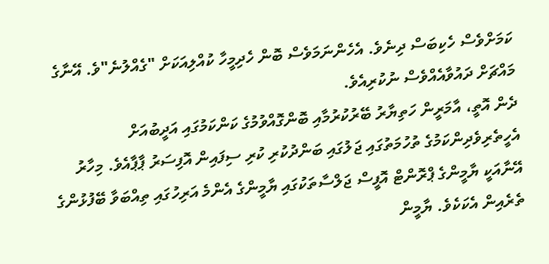ކަމަށްވެސް ހެކިބަސް ދިނެވެ. އެހެންނަމަވެސް ބޮން ހެދިމީހާ ކުއްލިއަކަށް "ގެއްލުނެ"ވެ. އޭނާގެ މައްޗަށް ދައުވާއެއްވެސް ނުކުރިއެވެ.
ދެން އޮތީ، އާމަރީން ހަތިޔާރު ބޭރުކުރުމާއި ބޮންގޮއްވުމުގެ ކަންކަމުގައި އަދީބުއަށް އެހީތެރިވެދިންކަމުގެ ތުހުމަތުގައި ޖަލުގައި ބަންދުކުރި ކުރި ސިފައިން އޮފިސަރު ޕާޕާއެވެ. މިހާރު އޭނާއަކީ ޔާމީންގެ ޕްރޮންޓް އޮފީސް ޖަލްސާތަކުގައި ޔާމީންގެ އެންމެ އަރިހުގައި ތިއްބަވާ ބޭފުޅުންގެ ތެރެއިން އެކަކެވެ. ޔާމީން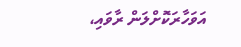އަވަހާރަކޮށްލަން ރާވައި،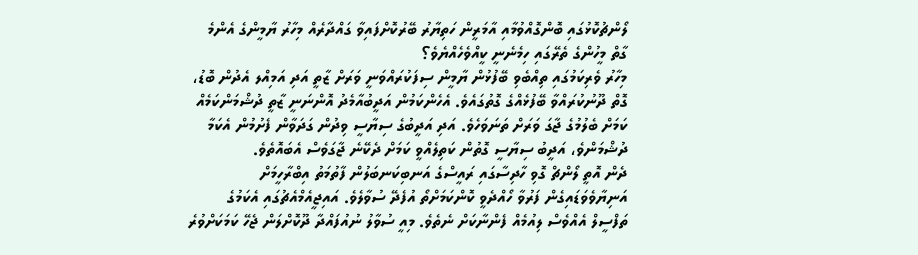ލޯންޗުކޮޅުގައި ބޮންގޮއްވުމާއި އާމަރީން ހަތިޔާރު ބޭރުކޮށްފައިވާ ގައްދާރެއް މިހާރު ޔާމީންގެ އެންމެ ގާތް މީހުންގެ ތެރޭގައި ހިމެނެނީ ކީއްވެހެއްޔެވެ؟
މިހާރު ވެރިކަމުގައި ތިއްބެވި ބޭފުޅުން ޔާމީން ސިފަކުރައްވަނީ ވަރަށް ޒާތީ އަދި އަމިއްލ އެދުން ބޮޑު، ގޮތް ދޫނުކުރައްވާ ބޭފުޅެއްގެ ގޮތުގައެވެ. އެހެންކަމުން އަދީބުއާމެދު އޮންނަނީ ޒާތީ ދުޝްމަންކަމެއް ކަމަށް ބެލުމުގެ ޖާގަ ވަރަށް ތަނަވަހެވެ. އަދި އަދީބުގެ ސިޔާސީ ވިދުން ގަދަވާން ފެށުމުން އެކަމާ ދުޝްމަންވެ، އަދީބު ސިޔާސީ ގޮތުން ކަތިލެއްވީ ކަމަށް ދެކޭނެ ޖާގަވެސް އެބައޮތެވެ.
ދެން އޮތީ ލޯންޗް ގޮވި ހާދިސާގައި ރައީސްގެ އަނބިކަނބަލުން ފާތުމަތު އިބްރާހީމަށް އަނިޔާވެވަޑައިގެން ފަރުވާ ހޯއްދެވީ ކޮންކަމަށްތޯ އުފެދޭ ސުވާލެވެ. އައިޖީއެމްއެޗުގައި އެކަމުގެ ތަފްސީލް އެއްވެސް ލިއުމެއް ފެންނާކަށް ނެތެވެ. މިއީ ސުވާލު ނުއުފައްދާ ދޫކޮށްލަން ޖެހޭ ކަމަކަށްވުރެ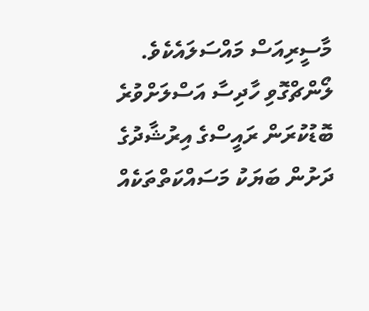މާސީރިއަސް މައްސަލައެކެވެ.
ލޯންޗްގޮވި ހާދިސާ އަސްލަށްވުރެ ބޮޑުކުރަން ރައީސްގެ އިރުޝާދުގެ ދަށުން ބަޔަކު މަސައްކަތްތަކެއް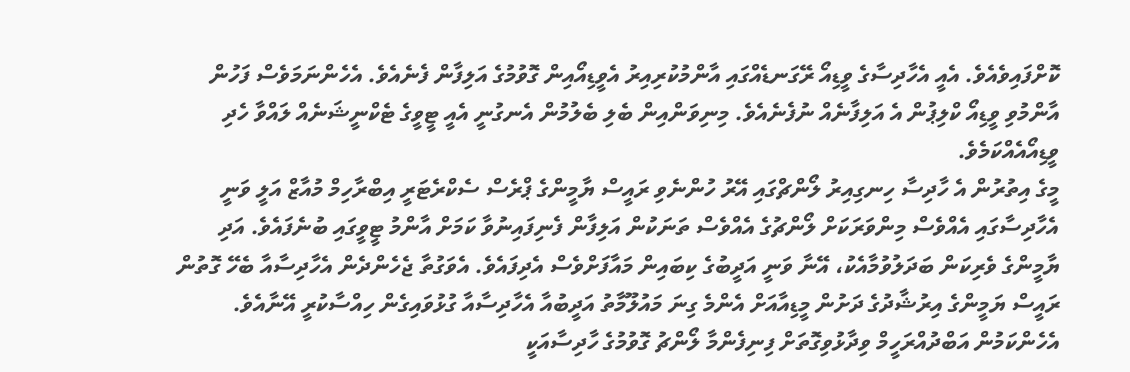ކޮށްފައިވެއެވެ. އެއީ އެހާދިސާގެ ވީޑިއޯ ރޭގަނޑެއްގައި އާންމުކުރިއިރު އެވީޑިއޯއިން ގޮވުމުގެ އަލިފާން ފެނެއެވެ. އެހެންނަމަވެސް ފަހުން އާންމުވި ވީޑިއޯ ކްލިޕުން އެ އަލިފާނެއް ނުފެނެއެވެ. މިނިވަންއިން ބެލި ބެލުމުން އެނގުނީ އެއީ ޓީވީގެ ޓެކްނީޝަނެއް ލައްވާ ހެދި ވީޑިއޯއެއްކަމެވެ.
މީގެ އިތުރުން އެ ހާދިސާ ހިނގިއިރު ލޯންޗްގައި އޭރު ހުންނެވި ރައީސް ޔާމީންގެ ޕްރެސް ސެކްރެޓަރީ އިބްރާހިމް މުއާޒް އަލީ ވަނީ އެހާދިސާގައި އެއްވެސް މިންވަރަކަށް ލޯންޗުގެ އެއްވެސް ތަނަކުން އަލިފާން ފެނިފައިނުވާ ކަމަށް އާންމު ޓީވީގައި ބުނެފައެވެ. އަދި ޔާމީންގެ ވެރިކަން ބަދަލުވުމާއެކު، އޭނާ ވަނީ އަދީބުގެ ކިބައިން މައާފަށްވެސް އެދިފައެވެ. އެވަގުތާ ޖެހެންދެން އެހާދިސާއާ ބެހޭ ގޮތުން ރައީސް ޔަމީންގެ އިރުޝާދުގެ ދަށުން މީޑިއާއަށް އެންމެ ގިނަ މައުލޫމާތު އަދީބުއާ އެހާދިސާއާ ގުޅުވައިގެން ހިއްސާކުރީ އޭނާއެވެ.
އެހެންކަމުން އަބްދުއްރަހީމް ވިދާޅުވިގޮތަށް ފިނިފެންމާ ލޯންޗު ގޮވުމުގެ ހާދިސާއަކީ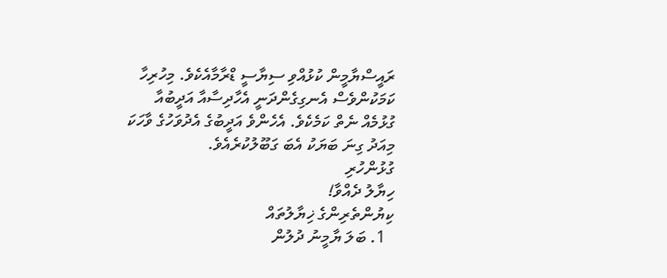ރައީސްޔާމީން ކުޅުއްވި ސިޔާސީ ޑްރާމާއެކެވެ. މިހުރިހާ ކަމަކުންވެސް އެނގިގެންދަނީ އެހާދިސާއާ އަދީބުއާ ގުޅުމެއް ނެތް ކަމެކެވެ. އެހެންވެ އަދީބުގެ އެދުވަހުގެ ވާހަކަ މިއަދު ގިނަ ބަޔަކު އެބަ ގަބޫލުކުރެއެވެ.
ގުޅުންހުރި
ހިޔާލު ދެއްވާ!
ކިޔުންތެރިންގެ ޚިޔާލުތައް
  1. ބަލަ ޔާމީނު ދުލުން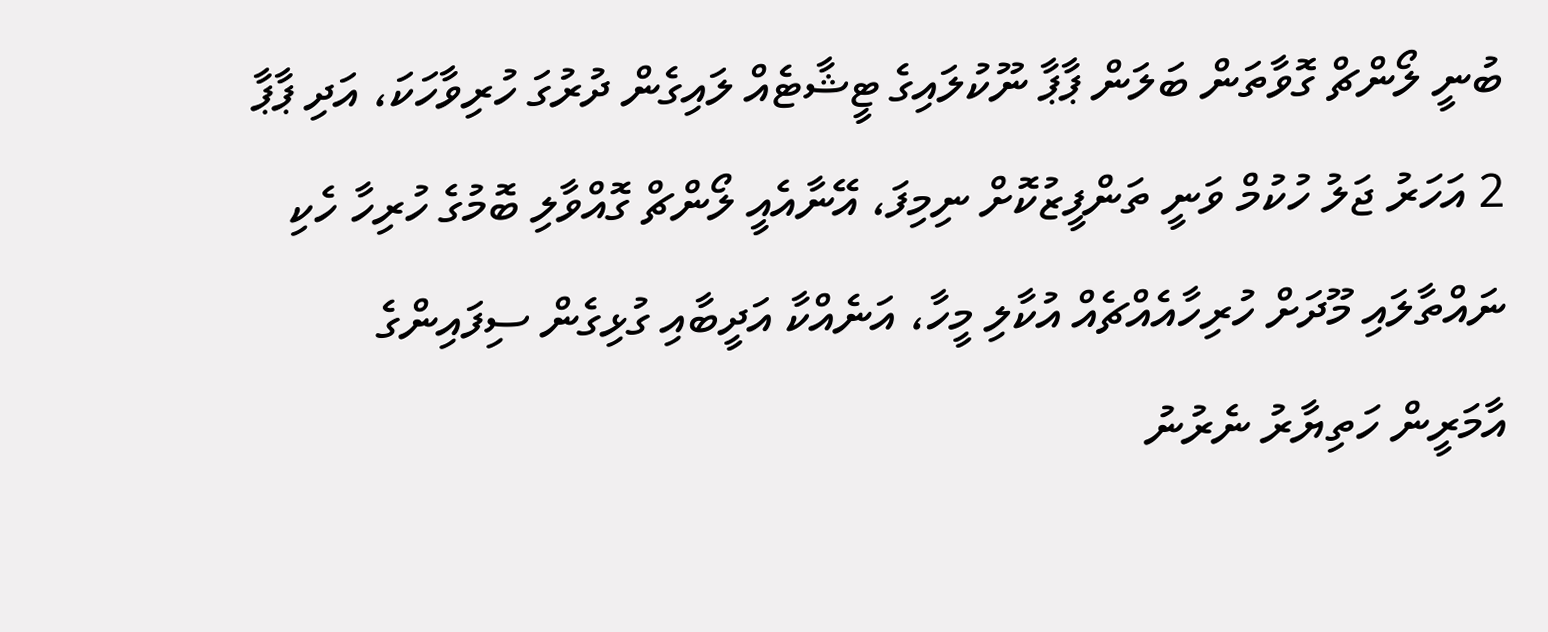ބުނީ ލޯންޗް ގޮވާތަން ބަލަން ޕާޕާ ނޫކުލައިގެ ޓީޝާޓެއް ލައިގެން ދުރުގަ ހުރިވާހަކަ، އަދި ޕާޕާ 2 އަހަރު ޖަލު ހުކުމް ވަނީ ތަންފީޒުކޮށް ނިމިފަ، އޭނާއެއީ ލޯންޗް ގޮއްވާލި ބޮމުގެ ހުރިހާ ހެކި ނައްތާލައި މޫދަށް ހުރިހާއެއްޗެއް އުކާލި މީހާ، އަނެއްކާ އަދީބާއި ގުޅިގެން ސިފައިންގެ އާމަރީން ހަތިޔާރު ނެރުނު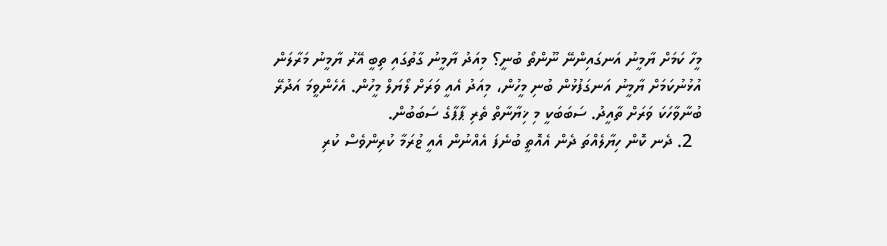މީހާ ކަމަށް ޔާމީނު އަނގައިންނޭ ނޫންތޯ ބުނީ؟ މިއަދު ޔާމީނު ގާތުގައި ތިބީ އޭރު ޔާމީނު މަރާލަން އުޅުނުކަމަށް ޔާމީނު އަނގަފުޅުން ބުނި މީހުން، މިއަދު އެއީ ވަރަށް ލޯޔަލް މީހުން. އެހެންވީމަ އަދުރޭ ބުނާވާހަކަ ވަރަށް ތާއީދު. ސަބަބަކީ މި ޚިޔާނާތް ތެރި ޕާޕާގެ ސަބަބުން.
  2. ދެނ ކޮން ހިޔާލެއްތަ ދެން އެއޮތީ ބުނެފަ އެއްނުން އެއީ ޱުރަމާ ކުރިންވެސް ކުރި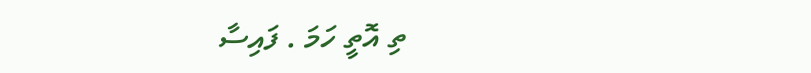ތި އޮތީ ހަމަ . ފައިސާ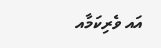އައ ވެރިކަމާއ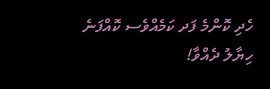ހެދި ކޮންމެ ފަދ ކަމެއްވެސ ކޮއްފަނެ
ހިޔާލު ދެއްވާ!